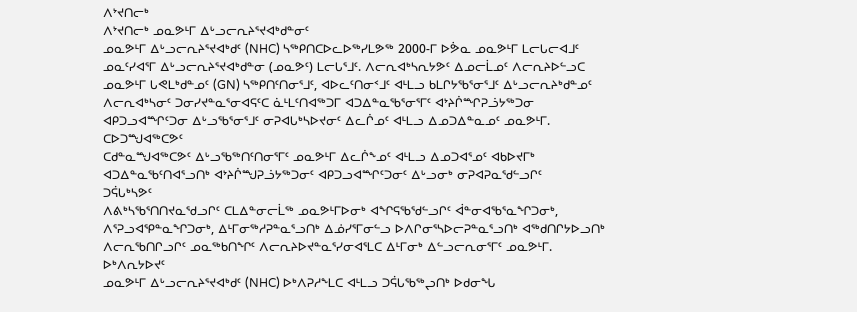ᐱᔾᔪᑎᓕᒃ
ᐱᔾᔪᑎᓕᒃ ᓄᓇᕗᒻᒥ ᐃᒡᓗᓕᕆᔨᕐᔪᐊᒃᑯᓐᓂᑦ
ᓄᓇᕗᒻᒥ ᐃᒡᓗᓕᕆᔨᕐᔪᐊᒃᑯᑦ (NHC) ᓴᖅᑭᑎᑕᐅᓚᐅᖅᓯᒪᕗᖅ 2000-ᒥ ᐅᕘᓇ ᓄᓇᕗᒻᒥ ᒪᓕᒐᓕᐊᒧᑦ ᓄᓇᑦᓯᐊᕐᒥ ᐃᒡᓗᓕᕆᔨᕐᔪᐊᒃᑯᓐᓂ (ᓄᓇᕗᑦ) ᒪᓕᒐᕐᒧᑦ. ᐱᓕᕆᐊᒃᓴᕆᔭᕗᑦ ᐃᓄᓕᒫᓄᑦ ᐱᓕᕆᔨᐅᓪᓗᑕ ᓄᓇᕗᒻᒥ ᒐᕙᒪᒃᑯᓐᓄᑦ (GN) ᓴᖅᑭᑎᑦᑎᓂᕐᒧᑦ, ᐊᐅᓚᑦᑎᓂᑉᒧᑦ ᐊᒻᒪᓗ ᑲᒪᒋᔭᖃᕐᓂᕐᒧᑦ ᐃᒡᓗᓕᕆᔨᒃᑯᓐᓄᑦ ᐱᓕᕆᐊᒃᓴᓂᑦ ᑐᓂᓯᔪᓐᓇᕐᓂᐊᕋᑦᑕ ᓈᒻᒪᑦᑎᐊᖅᑐᒥ ᐊᑐᐃᓐᓇᖃᕐᓂᕐᒥᑦ ᐊᔾᔨᒌᙱᕈᓘᔭᖅᑐᓂ ᐊᑭᑐᓗᐊᙱᑦᑐᓂ ᐃᒡᓗᖃᕐᓂᕐᒧᑦ ᓂᕈᐊᒐᒃᓴᐅᔪᓂᑦ ᐃᓚᒌᓄᑦ ᐊᒻᒪᓗ ᐃᓄᑐᐃᓐᓇᓄᑦ ᓄᓇᕗᒻᒥ.
ᑕᐅᑐᙳᐊᖅᑕᕗᑦ
ᑕᑯᓐᓇᙳᐊᖅᑕᕗᑦ ᐃᒡᓗᖃᖅᑎᑦᑎᓂᕐᒥᑦ ᓄᓇᕗᒻᒥ ᐃᓚᒌᖕᓄᑦ ᐊᒻᒪᓗ ᐃᓄᑐᐊᕐᓄᑦ ᐊᑲᐅᔪᒥᒃ ᐊᑐᐃᓐᓇᖃᑦᑎᐊᕐᓗᑎᒃ ᐊᔾᔨᒌᙳᕈᓘᔭᖅᑐᓂᑦ ᐊᑭᑐᓗᐊᙱᑦᑐᓂᑦ ᐃᒡᓗᓂᒃ ᓂᕈᐊᕈᓇᖁᓪᓗᒋᑦ
ᑐᕌᒐᒃᓴᕗᑦ
ᐱᕕᒃᓴᖃᕐᑎᑎᔪᓇᖁᓗᒋᑦ ᑕᒪᐃᓐᓂᓕᒫᖅ ᓄᓇᕗᒻᒥᐅᓂᒃ ᐊᖏᕋᖃᖁᓪᓗᒋᑦ ᐋᓐᓂᐊᖃᕐᓇᖏᑐᓂᒃ, ᐱᕐᕈᓗᐊᕿᓐᓇᖏᑐᓂᒃ, ᐃᒻᒥᓂᖅᓱᕈᓐᓇᕐᓗᑎᒃ ᐃᓅᓯᕐᒥᓂᓪᓗ ᐅᐱᒋᓂᕐᓴᐅᓕᕈᓐᓇᕐᓗᑎᒃ ᐊᖅᑯᑎᒋᔭᐅᓗᑎᒃ ᐱᓕᕆᖃᑎᒋᓗᒋᑦ ᓄᓇᖅᑲᑎᖏᑦ ᐱᓕᕆᔨᐅᔪᓐᓇᕐᓯᓂᐊᕐᒪᑕ ᐃᒻᒥᓂᒃ ᐃᓪᓗᓕᕆᓂᕐᒥᑦ ᓄᓇᕗᒻᒥ.
ᐅᒃᐱᕆᔭᐅᔪᑦ
ᓄᓇᕗᒻᒥ ᐃᒡᓗᓕᕆᔨᕐᔪᐊᒃᑯᑦ (NHC) ᐅᒃᐱᕈᓱᖕᒪᑕ ᐊᒻᒪᓗ ᑐᕌᒐᖃᖅᖢᑎᒃ ᐅᑯᓂᖓ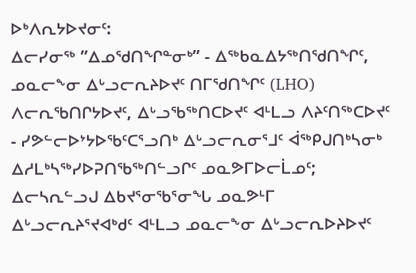ᐅᒃᐱᕆᔭᐅᔪᓂᑦ:
ᐃᓕᓯᓂᖅ ”ᐃᓄᖁᑎᖏᓐᓂᒃ” - ᐃᖅᑲᓇᐃᔭᖅᑎᖁᑎᖏᑦ, ᓄᓇᓕᖕᓂ ᐃᒡᓗᓕᕆᔨᐅᔪᑦ ᑎᒥᖁᑎᖏᑦ (LHO) ᐱᓕᕆᖃᑎᒋᔭᐅᔪᑦ, ᐃᒡᓗᖃᖅᑎᑕᐅᔪᑦ ᐊᒻᒪᓗ ᐱᔨᑦᑎᖅᑕᐅᔪᑦ - ᓯᕗᓪᓕᐅᔾᔭᐅᖃᑦᑕᕐᓗᑎᒃ ᐃᒡᓗᓕᕆᓂᕐᒧᑦ ᐋᖅᑭᒍᑎᒃᓴᓂᒃ ᐃᓱᒪᒃᓴᖅᓯᐅᕈᑎᖃᖅᑎᓪᓗᒋᑦ ᓄᓇᕗᒥᐅᓕᒫᓄᑦ;
ᐃᓕᓴᕆᓪᓗᒍ ᐃᑲᔪᕐᓂᖃᕐᓂᖓ ᓄᓇᕗᒻᒥ ᐃᒡᓗᓕᕆᔨᕐᔪᐊᒃᑯᑦ ᐊᒻᒪᓗ ᓄᓇᓕᖕᓂ ᐃᒡᓗᓕᕆᐅᔨᐅᔪᑦ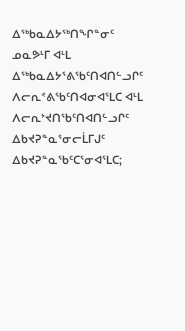ᐃᖅᑲᓇᐃᔭᖅᑎᖏᓐᓂᑦ ᓄᓇᕗᒻᒥ ᐊᒻᒪ ᐃᖅᑲᓇᐃᔭᕐᕕᖃᑦᑎᐊᑎᓪᓗᒋᑦ ᐱᓕᕆᕝᕕᖃᑦᑎᐊᓂᐊᕐᒪᑕ ᐊᒻᒪ ᐱᓕᕆᔾᔪᑎᖃᑦᑎᐊᑎᓪᓗᒋᑦ ᐃᑲᔪᕈᓐᓇᕐᓂᓕᒫᒥᒍᑦ ᐃᑲᔪᕈᓐᓇᖃᑦᑕᕐᓂᐊᕐᒪᑕ;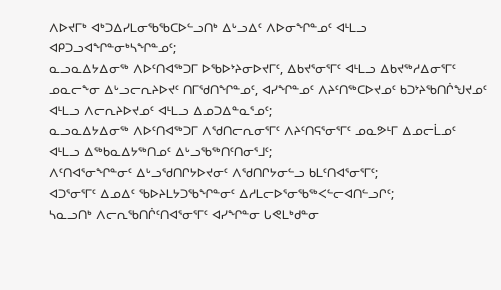ᐱᐅᔪᒥᒃ ᐊᒃᑐᐃᓯᒪᓂᖃᖃᑕᐅᓪᓗᑎᒃ ᐃᒡᓗᐃᑦ ᐱᐅᓂᖏᓐᓄᑦ ᐊᒻᒪᓗ ᐊᑭᑐᓗᐊᖏᓐᓂᒃᓴᖏᓐᓄᑦ;
ᓇᓗᓇᐃᔭᐃᓂᖅ ᐱᐅᑦᑎᐊᖅᑐᒥ ᐅᖃᐅᔾᔨᓂᐅᔪᒥᑦ, ᐃᑲᔪᕐᓂᕐᒥᑦ ᐊᒻᒪᓗ ᐃᑲᔪᖅᓱᐃᓂᕐᒥᑦ ᓄᓇᓕᖕᓂ ᐃᒡᓗᓕᕆᔨᐅᔪᑦ ᑎᒥᖁᑎᖏᓐᓄᑦ, ᐊᓯᖏᓐᓄᑦ ᐱᔨᑦᑎᖅᑕᐅᔪᓄᑦ ᑲᑐᔾᔨᖃᑎᒌᖑᔪᓄᑦ ᐊᒻᒪᓗ ᐱᓕᕆᔨᐅᔪᓄᑦ ᐊᒻᒪᓗ ᐃᓄᑐᐃᓐᓇᕐᓄᑦ;
ᓇᓗᓇᐃᔭᐃᓂᖅ ᐱᐅᑦᑎᐊᖅᑐᒥ ᐱᖁᑎᓕᕆᓂᕐᒥᑦ ᐱᔨᑦᑎᕋᕐᓂᕐᒥᑦ ᓄᓇᕗᒻᒥ ᐃᓄᓕᒫᓄᑦ ᐊᒻᒪᓗ ᐃᖅᑲᓇᐃᔭᖅᑎᓄᑦ ᐃᒡᓗᖃᖅᑎᑦᑎᓂᕐᒧᑦ;
ᐱᑦᑎᐊᕐᓂᖏᓐᓂᑦ ᐃᒡᓗᖁᑎᒋᔭᐅᔪᓂᑦ ᐱᖁᑎᒋᔭᓂᓪᓗ ᑲᒪᑦᑎᐊᕐᓂᕐᒥᑦ;
ᐊᑐᕐᓂᕐᒥᑦ ᐃᓄᐃᑦ ᖃᐅᔨᒪᔭᑐᖃᖏᓐᓂᑦ ᐃᓱᒪᓕᐅᕐᓂᖃᖅᐸᓪᓕᐊᑎᓪᓗᒋᑦ;
ᓴᓇᓗᑎᒃ ᐱᓕᕆᖃᑎᒌᑦᑎᐊᕐᓂᕐᒥᑦ ᐊᓯᖏᓐᓂ ᒐᕙᒪᒃᑯᓐᓂ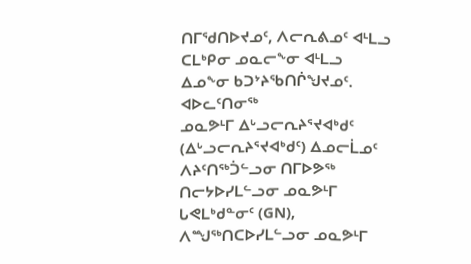ᑎᒥᖁᑎᐅᔪᓄᑦ, ᐱᓕᕆᕕᓄᑦ ᐊᒻᒪᓗ ᑕᒪᒃᑭᓂ ᓄᓇᓕᖕᓂ ᐊᒻᒪᓗ ᐃᓄᖕᓂ ᑲᑐᔾᔨᖃᑎᒌᖑᔪᓄᑦ.
ᐊᐅᓚᑦᑎᓂᖅ
ᓄᓇᕗᒻᒥ ᐃᒡᓗᓕᕆᔨᕐᔪᐊᒃᑯᑦ (ᐃᒡᓗᓕᕆᔨᕐᔪᐊᒃᑯᑦ) ᐃᓄᓕᒫᓄᑦ ᐱᔨᑦᑎᖅᑑᓪᓗᓂ ᑎᒥᐅᕗᖅ ᑎᓕᔭᐅᓯᒪᓪᓗᓂ ᓄᓇᕗᒻᒥ ᒐᕙᒪᒃᑯᓐᓂᑦ (GN), ᐱᙳᖅᑎᑕᐅᓯᒪᓪᓗᓂ ᓄᓇᕗᒻᒥ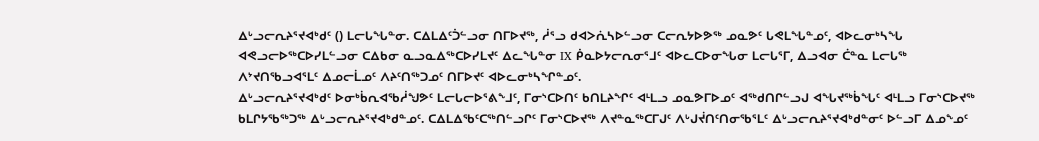ᐃᒡᓗᓕᕆᔨᕐᔪᐊᒃᑯᑦ () ᒪᓕᒐᖓᓐᓂ. ᑕᐃᒪᐃᑦᑑᓪᓗᓂ ᑎᒥᐅᔪᖅ, ᓲᕐᓗ ᑯᐊᐳᕇᓴᐅᓪᓗᓂ ᑕᓕᕆᔭᐅᕗᖅ ᓄᓇᕗᑦ ᒐᕙᒪᖓᓐᓄᑦ, ᐊᐅᓚᓂᒃᓴᖓ ᐊᕙᓗᓕᐅᖅᑕᐅᓯᒪᓪᓗᓂ ᑕᐃᑲᓂ ᓇᓗᓇᐃᖅᑕᐅᓯᒪᔪᑦ ᐃᓚᖓᓐᓂ IX ᑮᓇᐅᔭᓕᕆᓂᕐᒧᑦ ᐊᐅᓚᑕᐅᓂᖓᓂ ᒪᓕᒐᕐᒥ, ᐃᓗᐊᓂ ᑖᓐᓇ ᒪᓕᒐᖅ ᐱᔾᔪᑎᖃᓗᐊᕐᒪᑦ ᐃᓄᓕᒫᓄᑦ ᐱᔨᑦᑎᖅᑐᓄᑦ ᑎᒥᐅᔪᑦ ᐊᐅᓚᓂᒃᓴᖏᓐᓄᑦ.
ᐃᒡᓗᓕᕆᔨᕐᔪᐊᒃᑯᑦ ᐅᓂᒃᑳᕆᐊᖃᓲᖑᕗᑦ ᒪᓕᒐᓕᐅᕐᕕᖕᒧᑦ, ᒥᓂᔅᑕᐅᑎᑦ ᑲᑎᒪᔨᖏᑦ ᐊᒻᒪᓗ ᓄᓇᕗᒥᐅᓄᑦ ᐊᖅᑯᑎᒋᓪᓗᒍ ᐊᖓᔪᖅᑳᖓᑦ ᐊᒻᒪᓗ ᒥᓂᔅᑕᐅᔪᖅ ᑲᒪᒋᔭᖃᖅᑐᖅ ᐃᒡᓗᓕᕆᔨᕐᔪᐊᒃᑯᓐᓄᑦ. ᑕᐃᒪᐃᖃᑦᑕᖅᑎᓪᓗᒋᑦ ᒥᓂᔅᑕᐅᔪᖅ ᐱᔪᓐᓇᖅᑕᒥᒍᑦ ᐱᒡᒍᔫᑎᑦᑎᓂᖃᕐᒪᑦ ᐃᒡᓗᓕᕆᔨᕐᔪᐊᒃᑯᓐᓂᑦ ᐅᓪᓗᒥ ᐃᓄᖕᓄᑦ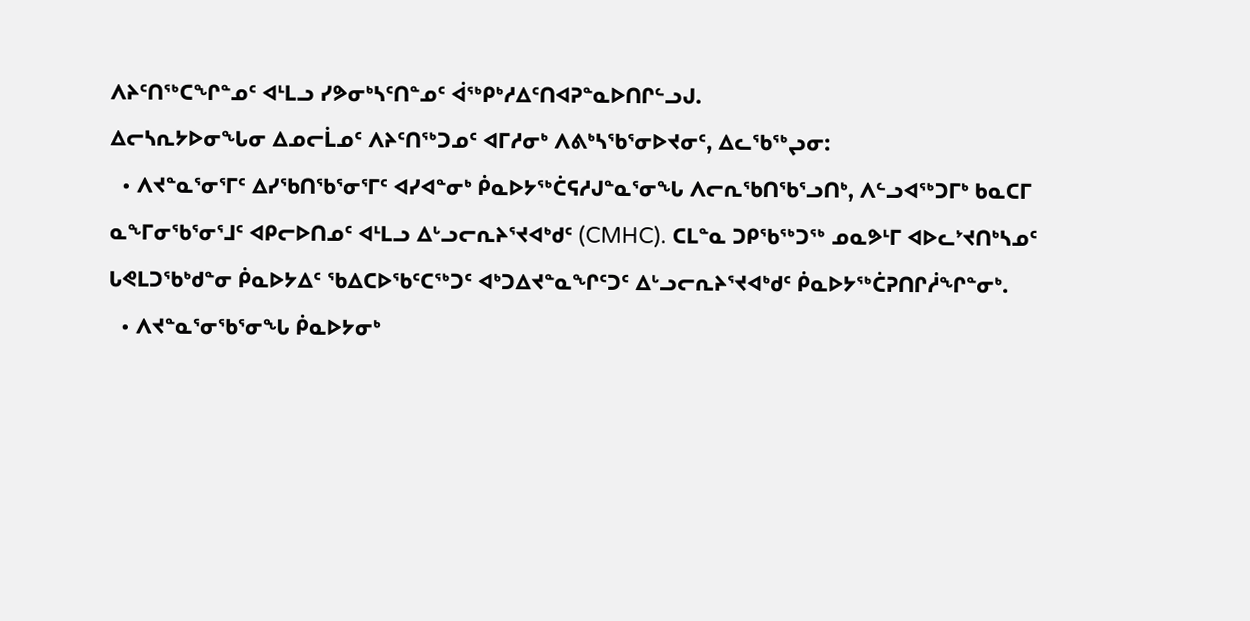ᐱᔨᑦᑎᖅᑕᖏᓐᓄᑦ ᐊᒻᒪᓗ ᓯᕗᓂᒃᓴᑦᑎᓐᓄᑦ ᐋᖅᑭᒃᓱᐃᑦᑎᐊᕈᓐᓇᐅᑎᒋᓪᓗᒍ.
ᐃᓕᓴᕆᔭᐅᓂᖓᓂ ᐃᓄᓕᒫᓄᑦ ᐱᔨᑦᑎᖅᑐᓄᑦ ᐊᒥᓱᓂᒃ ᐱᕕᒃᓴᖃᕐᓂᐅᔪᓂᑦ, ᐃᓚᖃᖅᖢᓂ:
  • ᐱᔪᓐᓇᕐᓂᕐᒥᑦ ᐃᓯᖃᑎᖃᕐᓂᕐᒥᑦ ᐊᓯᐊᓐᓂᒃ ᑮᓇᐅᔭᖅᑖᕋᓱᒍᓐᓇᕐᓂᖓ ᐱᓕᕆᖃᑎᖃᕐᓗᑎᒃ, ᐱᓪᓗᐊᖅᑐᒥᒃ ᑲᓇᑕᒥ ᓇᖕᒥᓂᖃᕐᓂᕐᒧᑦ ᐊᑭᓕᐅᑎᓄᑦ ᐊᒻᒪᓗ ᐃᒡᓗᓕᕆᔨᕐᔪᐊᒃᑯᑦ (CMHC). ᑕᒪᓐᓇ ᑐᑭᖃᖅᑐᖅ ᓄᓇᕗᒻᒥ ᐊᐅᓚᔾᔪᑎᒃᓴᓄᑦ ᒐᕙᒪᑐᖃᒃᑯᓐᓂ ᑮᓇᐅᔭᐃᑦ ᖃᐃᑕᐅᖃᑦᑕᖅᑐᑦ ᐊᒃᑐᐃᔪᓐᓇᖏᑦᑐᑦ ᐃᒡᓗᓕᕆᔨᕐᔪᐊᒃᑯᑦ ᑮᓇᐅᔭᖅᑖᕈᑎᒋᓲᖏᓐᓂᒃ.
  • ᐱᔪᓐᓇᕐᓂᖃᕐᓂᖓ ᑮᓇᐅᔭᓂᒃ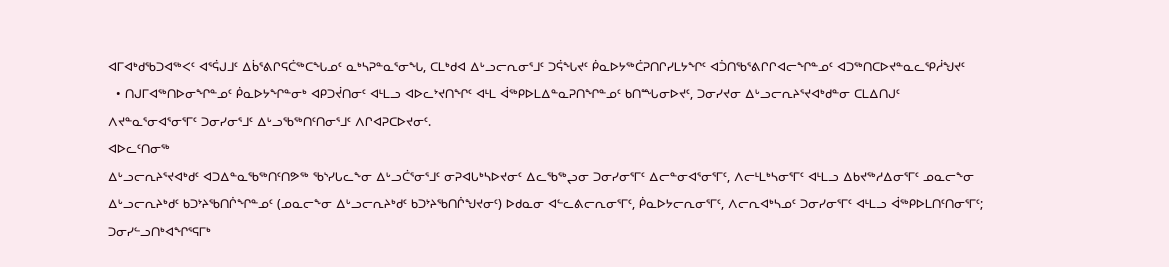ᐊᒥᐊᒃᑯᖃᑐᐊᖅᐸᑦ ᐊᕐᕌᒍᒧᑦ ᐃᑳᕐᕕᒋᕋᑖᖅᑕᖓᓄᑦ ᓇᒃᓴᕈᓐᓇᕐᓂᖓ, ᑕᒪᒃᑯᐊ ᐃᒡᓗᓕᕆᓂᕐᒧᑦ ᑐᕌᖓᔪᑦ ᑮᓇᐅᔭᖅᑖᕈᑎᒋᓯᒪᔭᖏᑦ ᐊᑑᑎᖃᕐᕕᒋᒋᐊᓕᖏᓐᓄᑦ ᐊᑐᖅᑎᑕᐅᔪᓐᓇᓚᕿᓲᖑᔪᑦ
  • ᑎᒍᒥᐊᖅᑎᐅᓂᖏᓐᓄᑦ ᑮᓇᐅᔭᖏᓐᓂᒃ ᐊᑭᑐᔫᑎᓂᑦ ᐊᒻᒪᓗ ᐊᐅᓚᔾᔪᑎᖏᑦ ᐊᒻᒪ ᐋᖅᑭᐅᒪᐃᓐᓇᕈᑎᖏᓐᓄᑦ ᑲᑎᙵᓂᐅᔪᑦ, ᑐᓂᓯᔪᓂ ᐃᒡᓗᓕᕆᔨᕐᔪᐊᒃᑯᓐᓂ ᑕᒪᐃᑎᒍᑦ ᐱᔪᓐᓇᕐᓂᐊᕐᓂᕐᒥᑦ ᑐᓂᓯᓂᕐᒧᑦ ᐃᒡᓗᖃᖅᑎᑦᑎᓂᕐᒧᑦ ᐱᒋᐊᕈᑕᐅᔪᓂᑦ.
ᐊᐅᓚᑦᑎᓂᖅ
ᐃᒡᓗᓕᕆᔨᕐᔪᐊᒃᑯᑦ ᐊᑐᐃᓐᓇᖃᖅᑎᑦᑎᕗᖅ ᖃᔅᓯᒐᓚᖕᓂ ᐃᒡᓗᑖᕐᓂᕐᒧᑦ ᓂᕈᐊᒐᒃᓴᐅᔪᓂᑦ ᐃᓚᖃᖅᖢᓂ ᑐᓂᓯᓂᕐᒥᑦ ᐃᓕᓐᓂᐊᕐᓂᕐᒥᑦ, ᐱᓕᒻᒪᒃᓴᓂᕐᒥᑦ ᐊᒻᒪᓗ ᐃᑲᔪᖅᓱᐃᓂᕐᒥᑦ ᓄᓇᓕᖕᓂ ᐃᒡᓗᓕᕆᔨᒃᑯᑦ ᑲᑐᔾᔨᖃᑎᒌᖏᓐᓄᑦ (ᓄᓇᓕᖕᓂ ᐃᒡᓗᓕᕆᔨᒃᑯᑦ ᑲᑐᔾᔨᖃᑎᒌᖑᔪᓂᑦ) ᐅᑯᓇᓂ ᐊᓪᓚᕕᓕᕆᓂᕐᒥᑦ, ᑮᓇᐅᔭᓕᕆᓂᕐᒥᑦ, ᐱᓕᕆᐊᒃᓴᓄᑦ ᑐᓂᓯᓂᕐᒥᑦ ᐊᒻᒪᓗ ᐋᖅᑭᐅᒪᑎᑦᑎᓂᕐᒥᑦ; ᑐᓂᓯᓪᓗᑎᒃᐊᖏᕐᕋᒥᒃ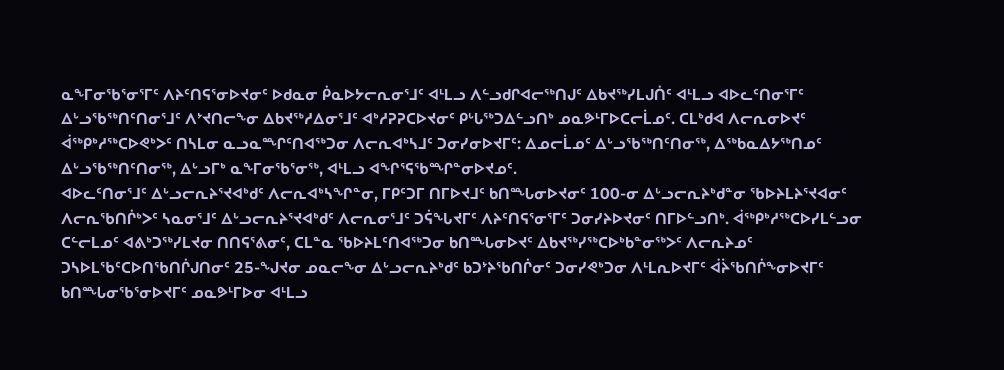ᓇᖕᒥᓂᖃᕐᓂᕐᒥᑦ ᐱᔨᑦᑎᕋᕐᓂᐅᔪᓂᑦ ᐅᑯᓇᓂ ᑮᓇᐅᔭᓕᕆᓂᕐᒧᑦ ᐊᒻᒪᓗ ᐱᓪᓗᑯᒋᐊᓕᖅᑎᒍᑦ ᐃᑲᔪᖅᓯᒪᒍᑏᑦ ᐊᒻᒪᓗ ᐊᐅᓚᑦᑎᓂᕐᒥᑦ ᐃᒡᓗᖃᖅᑎᑦᑎᓂᕐᒧᑦ ᐱᔾᔪᑎᓕᖕᓂ ᐃᑲᔪᖅᓱᐃᓂᕐᒧᑦ ᐊᒃᓱᕈᕈᑕᐅᔪᓂᑦ ᑭᒡᒐᖅᑐᐃᓪᓗᑎᒃ ᓄᓇᕗᒻᒥᐅᑕᓕᒫᓄᑦ. ᑕᒪᒃᑯᐊ ᐱᓕᕆᓂᐅᔪᑦ ᐋᖅᑭᒃᓱᖅᑕᐅᕙᒃᐳᑦ ᑎᓴᒪᓂ ᓇᓗᓇᙱᑦᑎᐊᖅᑐᓂ ᐱᓕᕆᐊᒃᓴᒧᑦ ᑐᓂᓯᓂᐅᔪᒥᑦ: ᐃᓄᓕᒫᓄᑦ ᐃᒡᓗᖃᖅᑎᑦᑎᓂᖅ, ᐃᖅᑲᓇᐃᔭᖅᑎᓄᑦ ᐃᒡᓗᖃᖅᑎᑦᑎᓂᖅ, ᐃᒡᓗᒥᒃ ᓇᖕᒥᓂᖃᕐᓂᖅ, ᐊᒻᒪᓗ ᐊᖏᕐᕋᖃᙱᓐᓂᐅᔪᓄᑦ.
ᐊᐅᓚᑦᑎᓂᕐᒧᑦ ᐃᒡᓗᓕᕆᔨᕐᔪᐊᒃᑯᑦ ᐱᓕᕆᐊᒃᓴᖏᓐᓂ, ᒥᑭᑦᑐᒥ ᑎᒥᐅᔪᒧᑦ ᑲᑎᙵᓂᐅᔪᓂᑦ 100-ᓂ ᐃᒡᓗᓕᕆᔨᒃᑯᓐᓂ ᖃᐅᔨᒪᔨᕐᔪᐊᓂᑦ ᐱᓕᕆᖃᑎᒌᒃᐳᑦ ᓴᓇᓂᕐᒧᑦ ᐃᒡᓗᓕᕆᔨᕐᔪᐊᒃᑯᑦ ᐱᓕᕆᓂᕐᒧᑦ ᑐᕌᖓᔪᒥᑦ ᐱᔨᑦᑎᕋᕐᓂᕐᒥᑦ ᑐᓂᓯᔨᐅᔪᓂᑦ ᑎᒥᐅᓪᓗᑎᒃ. ᐋᖅᑭᒃᓱᖅᑕᐅᓯᒪᓪᓗᓂ ᑕᓪᓕᒪᓄᑦ ᐊᕕᒃᑐᖅᓯᒪᔪᓂ ᑎᑎᕋᕐᕕᓂᑦ, ᑕᒪᓐᓇ ᖃᐅᔨᒪᑦᑎᐊᖅᑐᓂ ᑲᑎᙵᓂᐅᔪᑦ ᐃᑲᔪᖅᓯᖅᑕᐅᒃᑲᓐᓂᖅᐳᑦ ᐱᓕᕆᔨᓄᑦ ᑐᓴᐅᒪᖃᑦᑕᐅᑎᖃᑎᒌᒍᑎᓂᑦ 25-ᖑᔪᓂ ᓄᓇᓕᖕᓂ ᐃᒡᓗᓕᕆᔨᒃᑯᑦ ᑲᑐᔾᔨᖃᑎᒌᓂᑦ ᑐᓂᓯᕙᒃᑐᓂ ᐱᒻᒪᕆᐅᔪᒥᑦ ᐋᔩᖃᑎᒌᖕᓂᐅᔪᒥᑦ ᑲᑎᙵᓂᖃᕐᓂᐅᔪᒥᑦ ᓄᓇᕗᒻᒥᐅᓂ ᐊᒻᒪᓗ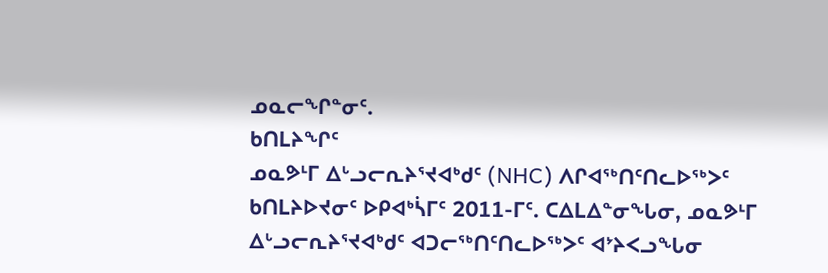ᓄᓇᓕᖏᓐᓂᑦ.
ᑲᑎᒪᔨᖏᑦ
ᓄᓇᕗᒻᒥ ᐃᒡᓗᓕᕆᔨᕐᔪᐊᒃᑯᑦ (NHC) ᐱᒋᐊᖅᑎᑦᑎᓚᐅᖅᐳᑦ ᑲᑎᒪᔨᐅᔪᓂᑦ ᐅᑭᐊᒃᓵᒥᑦ 2011-ᒥᑦ. ᑕᐃᒪᐃᓐᓂᖓᓂ, ᓄᓇᕗᒻᒥ ᐃᒡᓗᓕᕆᔨᕐᔪᐊᒃᑯᑦ ᐊᑐᓕᖅᑎᑦᑎᓚᐅᖅᐳᑦ ᐊᔾᔨᐸᓗᖓᓂ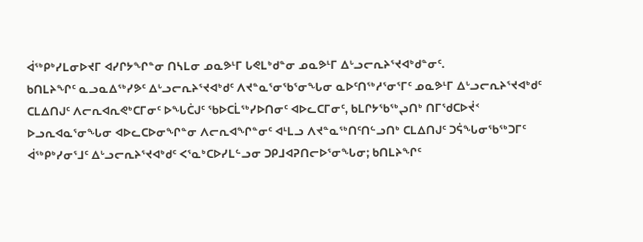ᐋᖅᑭᒃᓯᒪᓂᐅᔪᒥ ᐊᓯᒋᔭᖏᓐᓂ ᑎᓴᒪᓂ ᓄᓇᕗᒻᒥ ᒐᕙᒪᒃᑯᓐᓂ ᓄᓇᕗᒻᒥ ᐃᒡᓗᓕᕆᔨᕐᔪᐊᒃᑯᓐᓂᑦ.
ᑲᑎᒪᔨᖏᑦ ᓇᓗᓇᐃᖅᓯᕗᑦ ᐃᒡᓗᓕᕆᔨᕐᔪᐊᒃᑯᑦ ᐱᔪᓐᓇᕐᓂᖃᕐᓂᖓᓂ ᓇᐅᑦᑎᖅᓱᕐᓂᕐᒥᑦ ᓄᓇᕗᒻᒥ ᐃᒡᓗᓕᕆᔨᕐᔪᐊᒃᑯᑦ ᑕᒪᐃᑎᒍᑦ ᐱᓕᕆᐊᕆᕙᒃᑕᒥᓂᑦ ᐅᖓᑖᒍᑦ ᖃᐅᑕᒫᖅᓯᐅᑎᓂᑦ ᐊᐅᓚᑕᒥᓂᑦ, ᑲᒪᒋᔭᖃᖅᖢᑎᒃ ᑎᒥᖁᑕᐅᔫᑉ ᐅᓗᕆᐊᓇᕐᓂᖓᓂ ᐊᐅᓚᑕᐅᓂᖏᓐᓂ ᐱᓕᕆᐊᖏᓐᓂᑦ ᐊᒻᒪᓗ ᐱᔪᓐᓇᖅᑎᑦᑎᓪᓗᑎᒃ ᑕᒪᐃᑎᒍᑦ ᑐᕌᖓᓂᖃᖅᑐᒥᑦ ᐋᖅᑭᒃᓯᓂᕐᒧᑦ ᐃᒡᓗᓕᕆᔨᕐᔪᐊᒃᑯᑦ ᐸᕐᓇᒃᑕᐅᓯᒪᓪᓗᓂ ᑐᑭᒧᐊᕈᑎᓕᐅᕐᓂᖓᓂ; ᑲᑎᒪᔨᖏᑦ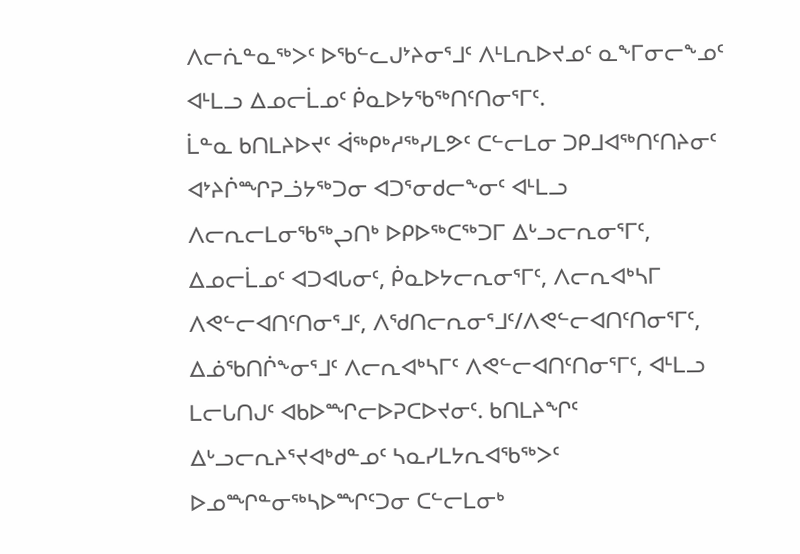ᐱᓕᕇᓐᓇᖅᐳᑦ ᐅᖃᓪᓚᒍᔾᔨᓂᕐᒧᑦ ᐱᒻᒪᕆᐅᔪᓄᑦ ᓇᖕᒥᓂᓕᖕᓄᑦ ᐊᒻᒪᓗ ᐃᓄᓕᒫᓄᑦ ᑮᓇᐅᔭᖃᖅᑎᑦᑎᓂᕐᒥᑦ.
ᒫᓐᓇ ᑲᑎᒪᔨᐅᔪᑦ ᐋᖅᑭᒃᓱᖅᓯᒪᕗᑦ ᑕᓪᓕᒪᓂ ᑐᑭᒧᐊᖅᑎᑦᑎᔨᓂᑦ ᐊᔾᔨᒌᙱᕈᓘᔭᖅᑐᓂ ᐊᑐᕐᓂᑯᓕᖕᓂᑦ ᐊᒻᒪᓗ ᐱᓕᕆᓕᒪᓂᖃᖅᖢᑎᒃ ᐅᑭᐅᖅᑕᖅᑐᒥ ᐃᒡᓗᓕᕆᓂᕐᒥᑦ, ᐃᓄᓕᒫᓄᑦ ᐊᑐᐊᒐᓂᑦ, ᑮᓇᐅᔭᓕᕆᓂᕐᒥᑦ, ᐱᓕᕆᐊᒃᓴᒥ ᐱᕙᓪᓕᐊᑎᑦᑎᓂᕐᒧᑦ, ᐱᖁᑎᓕᕆᓂᕐᒧᑦ/ᐱᕙᓪᓕᐊᑎᑦᑎᓂᕐᒥᑦ, ᐃᓅᖃᑎᒌᖕᓂᕐᒧᑦ ᐱᓕᕆᐊᒃᓴᒥᑦ ᐱᕙᓪᓕᐊᑎᑦᑎᓂᕐᒥᑦ, ᐊᒻᒪᓗ ᒪᓕᒐᑎᒍᑦ ᐊᑲᐅᙱᓕᐅᕈᑕᐅᔪᓂᑦ. ᑲᑎᒪᔨᖏᑦ ᐃᒡᓗᓕᕆᔨᕐᔪᐊᒃᑯᓐᓄᑦ ᓴᓇᓯᒪᔭᕆᐊᖃᖅᐳᑦ ᐅᓄᙱᓐᓂᖅᓴᐅᙱᑦᑐᓂ ᑕᓪᓕᒪᓂᒃ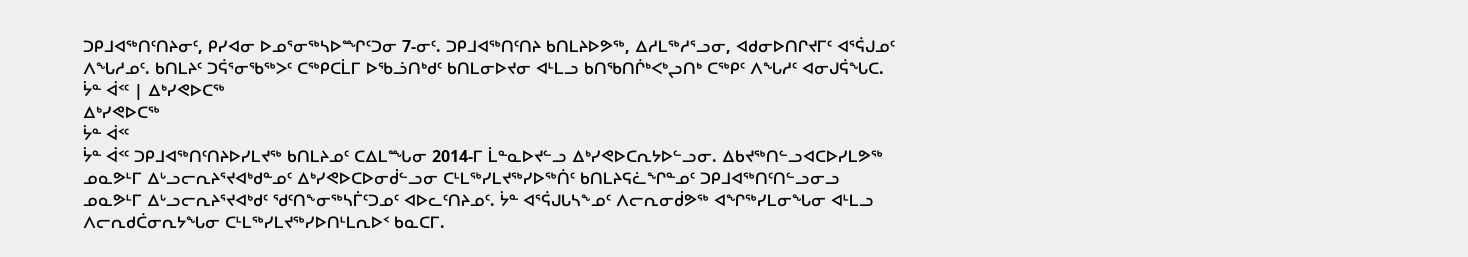ᑐᑭᒧᐊᖅᑎᑦᑎᔨᓂᑦ, ᑭᓯᐊᓂ ᐅᓄᕐᓂᖅᓴᐅᙱᑦᑐᓂ 7-ᓂᑦ. ᑐᑭᒧᐊᖅᑎᑦᑎᔨ ᑲᑎᒪᔨᐅᕗᖅ, ᐃᓱᒪᖅᓱᕐᓗᓂ, ᐊᑯᓂᐅᑎᒋᔪᒥᑦ ᐊᕐᕌᒍᓄᑦ ᐱᖓᓱᓄᑦ. ᑲᑎᒪᔨᑦ ᑐᕌᕐᓂᖃᖅᐳᑦ ᑕᖅᑭᑕᒫᒥ ᐅᖃᓘᑎᒃᑯᑦ ᑲᑎᒪᓂᐅᔪᓂ ᐊᒻᒪᓗ ᑲᑎᖃᑎᒌᒃᐸᒃᖢᑎᒃ ᑕᖅᑭᑦ ᐱᖓᓱᑦ ᐊᓂᒍᕌᖓᑕ.
ᔮᓐ ᐋᑉᑦ | ᐃᒃᓯᕙᐅᑕᖅ
ᐃᒃᓯᕙᐅᑕᖅ
ᔮᓐ ᐋᑉᑦ
ᔮᓐ ᐋᑉᑦ ᑐᑭᒧᐊᖅᑎᑦᑎᔨᐅᓯᒪᔪᖅ ᑲᑎᒪᔨᓄᑦ ᑕᐃᒪᙵᓂ 2014-ᒥ ᒫᓐᓇᐅᔪᓪᓗ ᐃᒃᓯᕙᐅᑕᕆᔭᐅᓪᓗᓂ. ᐃᑲᔪᖅᑎᓪᓗᐊᑕᐅᓯᒪᕗᖅ ᓄᓇᕗᒻᒥ ᐃᒡᓗᓕᕆᔨᕐᔪᐊᒃᑯᓐᓄᑦ ᐃᒃᓯᕙᐅᑕᐅᓂᑰᓪᓗᓂ ᑕᒻᒪᖅᓯᒪᔪᖅᓯᐅᖅᑏᑦ ᑲᑎᒪᔨᕋᓛᖏᓐᓄᑦ ᑐᑭᒧᐊᖅᑎᑦᑎᓪᓗᓂᓗ ᓄᓇᕗᒻᒥ ᐃᒡᓗᓕᕆᔨᕐᔪᐊᒃᑯᑦ ᖁᑦᑎᖕᓂᖅᓴᒦᑦᑐᓄᑦ ᐊᐅᓚᑦᑎᔨᓄᑦ. ᔮᓐ ᐊᕐᕌᒍᒐᓴᖕᓄᑦ ᐱᓕᕆᓂᑰᕗᖅ ᐊᖏᖅᓯᒪᓂᖓᓂ ᐊᒻᒪᓗ ᐱᓕᕆᑯᑖᓂᕆᔭᖓᓂ ᑕᒻᒪᖅᓯᒪᔪᖅᓯᐅᑎᒻᒪᕆᐅᑉ ᑲᓇᑕᒥ.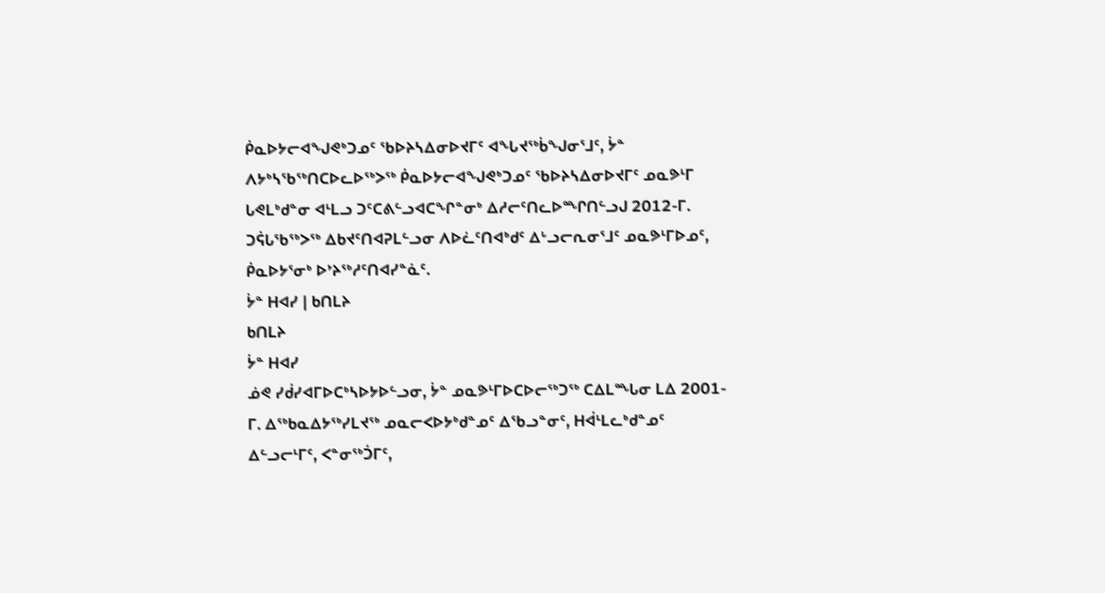ᑮᓇᐅᔭᓕᐊᖑᕙᒃᑐᓄᑦ ᖃᐅᔨᓴᐃᓂᐅᔪᒥᑦ ᐊᖓᔪᖅᑳᖑᓂᕐᒧᑦ, ᔮᓐ ᐱᔭᒃᓴᖃᖅᑎᑕᐅᓚᐅᖅᐳᖅ ᑮᓇᐅᔭᓕᐊᖑᕙᒃᑐᓄᑦ ᖃᐅᔨᓴᐃᓂᐅᔪᒥᑦ ᓄᓇᕗᒻᒥ ᒐᕙᒪᒃᑯᓐᓂ ᐊᒻᒪᓗ ᑐᑦᑕᕕᓪᓗᐊᑕᖏᓐᓂᒃ ᐃᓱᓕᑦᑎᓚᐅᙱᑎᓪᓗᒍ 2012-ᒥ. ᑐᕌᒐᖃᖅᐳᖅ ᐃᑲᔪᑦᑎᐊᕈᒪᓪᓗᓂ ᐱᐅᓛᑦᑎᐊᒃᑯᑦ ᐃᒡᓗᓕᕆᓂᕐᒧᑦ ᓄᓇᕗᒻᒥᐅᓄᑦ, ᑮᓇᐅᔭᕐᓂᒃ ᐅᔾᔨᖅᓱᑦᑎᐊᓯᓐᓈᑦ.
ᔮᓐ ᕼᐊᓯ | ᑲᑎᒪᔨ
ᑲᑎᒪᔨ
ᔮᓐ ᕼᐊᓯ
ᓅᕙ ᓯᑰᓯᐊᒥᐅᑕᒃᓴᐅᔭᐅᓪᓗᓂ, ᔮᓐ ᓄᓇᕗᒻᒥᐅᑕᐅᓕᖅᑐᖅ ᑕᐃᒪᙵᓂ ᒪᐃ 2001-ᒥ. ᐃᖅᑲᓇᐃᔭᖅᓯᒪᔪᖅ ᓄᓇᓕᐸᐅᔭᒃᑯᓐᓄᑦ ᐃᖃᓗᓐᓂᑦ, ᕼᐋᒻᒪᓚᒃᑯᓐᓄᑦ ᐃᓪᓗᓕᒻᒥᑦ, ᐸᓐᓂᖅᑑᒥᑦ,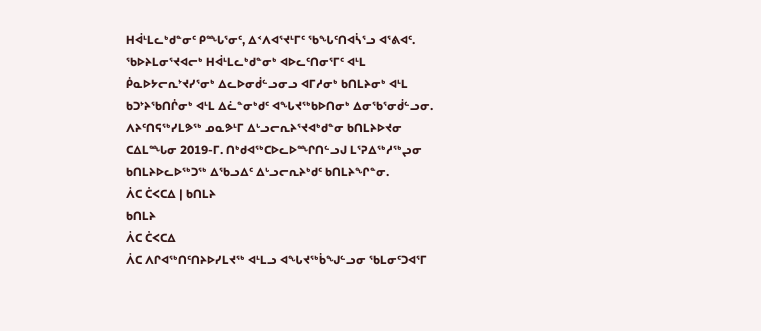ᕼᐋᒻᒪᓚᒃᑯᓐᓂᑦ ᑭᙵᕐᓂᑦ, ᐃᑉᐱᐊᕐᔪᒻᒥᑦ ᖃᖓᑦᑎᐊᓵᕐᓗ ᐊᕐᕕᐊᑦ. ᖃᐅᔨᒪᓂᕐᔪᐊᓕᒃ ᕼᐋᒻᒪᓚᒃᑯᓐᓂᒃ ᐊᐅᓚᑦᑎᓂᕐᒥᑦ ᐊᒻᒪ ᑮᓇᐅᔭᓕᕆᔾᔪᓯᕐᓂᒃ ᐃᓚᐅᓂᑰᓪᓗᓂᓗ ᐊᒥᓱᓂᒃ ᑲᑎᒪᔨᓂᒃ ᐊᒻᒪ ᑲᑐᔾᔨᖃᑎᒌᓂᒃ ᐊᒻᒪ ᐃᓛᓐᓂᒃᑯᑦ ᐊᖓᔪᖅᑲᐅᑎᓂᒃ ᐃᓂᖃᕐᓂᑰᓪᓗᓂ. ᐱᔨᑦᑎᕋᖅᓯᒪᕗᖅ ᓄᓇᕗᒻᒥ ᐃᒡᓗᓕᕆᔨᕐᔪᐊᒃᑯᓐᓂ ᑲᑎᒪᔨᐅᔪᓂ ᑕᐃᒪᙵᓂ 2019-ᒥ. ᑎᒃᑯᐊᖅᑕᐅᓚᐅᙱᑎᓪᓗᒍ ᒪᕐᕈᐃᖅᓱᖅᖢᓂ ᑲᑎᒪᔨᐅᓚᐅᖅᑐᖅ ᐃᖃᓗᐃᑦ ᐃᒡᓗᓕᕆᔨᒃᑯᑦ ᑲᑎᒪᔨᖏᓐᓂ.
ᐲᑕ ᑖᐸᑕᐃ | ᑲᑎᒪᔨ
ᑲᑎᒪᔨ
ᐲᑕ ᑖᐸᑕᐃ
ᐲᑕ ᐱᒋᐊᖅᑎᑦᑎᔨᐅᓯᒪᔪᖅ ᐊᒻᒪᓗ ᐊᖓᔪᖅᑳᖑᓪᓗᓂ ᖃᒪᓂᑦᑐᐊᕐᒥ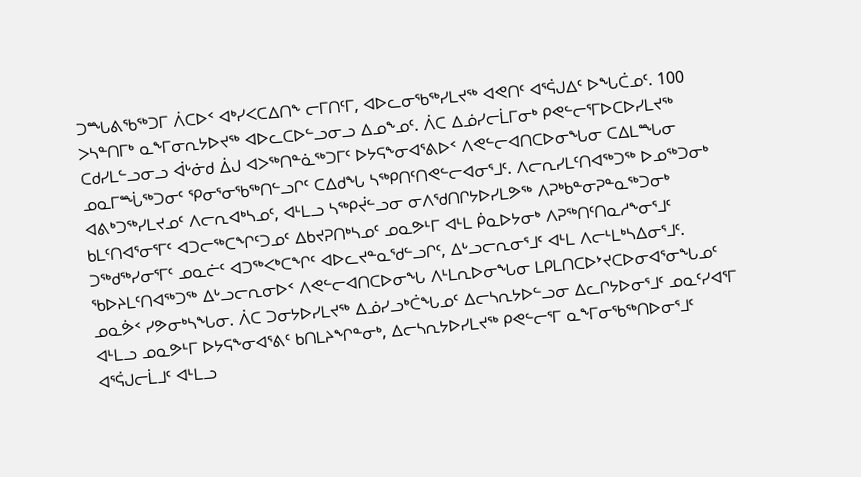ᑐᙵᕕᖃᖅᑐᒥ ᐲᑕᐅᑉ ᐊᒃᓯᐸᑕᐃᑎᖕ ᓕᒥᑎᑦᒥ, ᐊᐅᓚᓂᖃᖅᓯᒪᔪᖅ ᐊᕙᑎᑦ ᐊᕐᕌᒍᐃᑦ ᐅᖓᑖᓄᑦ. 100 ᐳᓴᓐᑎᒥᒃ ᓇᖕᒥᓂᕆᔭᐅᔪᖅ ᐊᐅᓚᑕᐅᓪᓗᓂᓗ ᐃᓄᖕᓄᑦ. ᐲᑕ ᐃᓅᓯᓕᒫᒥᓂᒃ ᑭᕙᓪᓕᕐᒥᐅᑕᐅᓯᒪᔪᖅ ᑕᑯᓯᒪᓪᓗᓂᓗ ᐋᒡᓃᑯ ᐄᒍ ᐊᐳᖅᑎᓐᓈᖅᑐᒥᑦ ᐅᔭᕋᖕᓂᐊᕐᕕᐅᑉ ᐱᕙᓪᓕᐊᑎᑕᐅᓂᖓᓂ ᑕᐃᒪᙵᓂ ᓄᓇᒥᙶᖅᑐᓂᑦ ᕿᓂᕐᓂᖃᖅᑎᓪᓗᒋᑦ ᑕᐃᑯᖓ ᓴᖅᑭᑎᑦᑎᕙᓪᓕᐊᓂᕐᒧᑦ. ᐱᓕᕆᓯᒪᑦᑎᐊᖅᑐᖅ ᐅᓄᖅᑐᓂᒃ ᐊᕕᒃᑐᖅᓯᒪᔪᓄᑦ ᐱᓕᕆᐊᒃᓴᓄᑦ, ᐊᒻᒪᓗ ᓴᖅᑭᔫᓪᓗᓂ ᓂᐱᖁᑎᒋᔭᐅᓯᒪᕗᖅ ᐱᕈᒃᑲᓐᓂᕈᓐᓇᖅᑐᓂᒃ ᑲᒪᑦᑎᐊᕐᓂᕐᒥᑦ ᐊᑐᓕᖅᑕᖏᑦᑐᓄᑦ ᐃᑲᔪᕈᑎᒃᓴᓄᑦ ᓄᓇᕗᒻᒥ ᐊᒻᒪ ᑮᓇᐅᔭᓂᒃ ᐱᕈᖅᑎᑦᑎᓇᓱᖕᓂᕐᒧᑦ ᑐᖅᑯᖅᓯᓂᕐᒥᑦ ᓄᓇᓖᑦ ᐊᑐᖅᐸᒃᑕᖏᑦ ᐊᐅᓚᔪᓐᓇᖁᓪᓗᒋᑦ, ᐃᒡᓗᓕᕆᓂᕐᒧᑦ ᐊᒻᒪ ᐱᓕᒻᒪᒃᓴᐃᓂᕐᒧᑦ. ᖃᐅᔨᒪᑦᑎᐊᖅᑐᖅ ᐃᒡᓗᓕᕆᓂᐅᑉ ᐱᕙᓪᓕᐊᑎᑕᐅᓂᖓ ᐱᒻᒪᕆᐅᓂᖓᓂ ᒪᑭᒪᑎᑕᐅᔾᔪᑕᐅᓂᐊᕐᓂᖓᓄᑦ ᓄᓇᕘᑉ ᓯᕗᓂᒃᓴᖓᓂ. ᐲᑕ ᑐᓂᔭᐅᓯᒪᔪᖅ ᐃᓅᓯᓗᒃᑖᖓᓄᑦ ᐃᓕᓴᕆᔭᐅᓪᓗᓂ ᐃᓚᒋᔭᐅᓂᕐᒧᑦ ᓄᓇᑦᓯᐊᕐᒥ ᐊᒻᒪᓗ ᓄᓇᕗᒻᒥ ᐅᔭᕋᖕᓂᐊᕐᕕᑦ ᑲᑎᒪᔨᖏᓐᓂᒃ, ᐃᓕᓴᕆᔭᐅᓯᒪᔪᖅ ᑭᕙᓪᓕᕐᒥ ᓇᖕᒥᓂᖃᖅᑎᐅᓂᕐᒧᑦ ᐊᕐᕌᒍᓕᒫᒧᑦ ᐊᒻᒪᓗ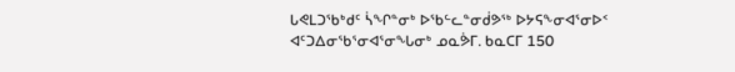ᒐᕙᒪᑐᖃᒃᑯᑦ ᓵᖏᓐᓂᒃ ᐅᖃᓪᓚᓐᓂᑰᕗᖅ ᐅᔭᕋᖕᓂᐊᕐᓂᐅᑉ ᐊᑦᑐᐃᓂᖃᕐᓂᐊᕐᓂᖓᓂᒃ ᓄᓇᕘᒥ. ᑲᓇᑕᒥ 150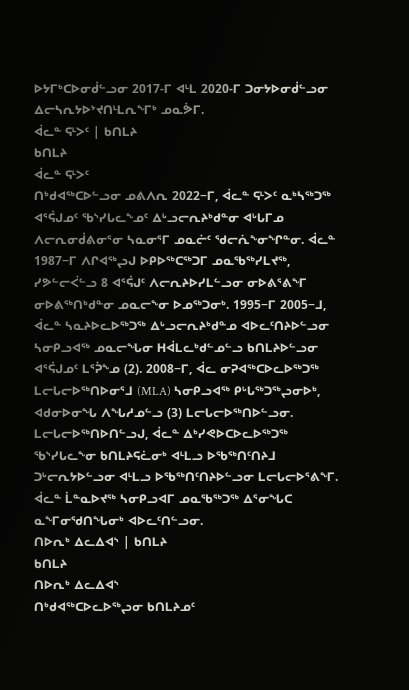ᐅᔭᒥᒃᑕᐅᓂᑰᓪᓗᓂ 2017-ᒥ ᐊᒻᒪ 2020-ᒥ ᑐᓂᔭᐅᓂᑰᓪᓗᓂ ᐃᓕᓴᕆᔭᐅᔾᔪᑎᒻᒪᕆᖕᒥᒃ ᓄᓇᕘᒥ.
ᐋᓚᓐ ᕋᒻᐳᑦ | ᑲᑎᒪᔨ
ᑲᑎᒪᔨ
ᐋᓚᓐ ᕋᒻᐳᑦ
ᑎᒃᑯᐊᖅᑕᐅᓪᓗᓂ ᓄᕕᐱᕆ 2022−ᒥ, ᐋᓚᓐ ᕋᒻᐳᑦ ᓇᒃᓴᖅᑐᖅ ᐊᕐᕌᒍᓄᑦ ᖃᔅᓯᒐᓚᖕᓄᑦ ᐃᒡᓗᓕᕆᔨᒃᑯᓐᓂ ᐊᒡᒐᒥᓄ ᐱᓕᕆᓂᑰᕕᓂᕐᓂ ᓴᓇᓂᕐᒥ ᓄᓇᓖᑦ ᖁᓕᕇᖕᓂᖏᓐᓂ. ᐋᓚᓐ 1987−ᒥ ᐱᒋᐊᖅᖢᒍ ᐅᑭᐅᖅᑕᖅᑐᒥ ᓄᓇᖃᖅᓯᒪᔪᖅ, ᓯᕗᓪᓕᐹᓪᓗ 8 ᐊᕐᕌᒍᑦ ᐱᓕᕆᔨᐅᓯᒪᓪᓗᓂ ᓂᐅᕕᕐᕕᖕᒥ ᓂᐅᕕᖅᑎᒃᑯᓐᓂ ᓄᓇᓕᖕᓂ ᐅᓄᖅᑐᓂᒃ. 1995−ᒥ 2005−ᒧ, ᐋᓚᓐ ᓴᓇᔨᐅᓚᐅᖅᑐᖅ ᐃᒡᓗᓕᕆᔨᒃᑯᓐᓄ ᐊᐅᓚᑦᑎᔨᐅᓪᓗᓂ ᓴᓂᑭᓗᐊᖅ ᓄᓇᓕᖓᓂ ᕼᐋᒪᓚᒃᑯᓪᓄᓪᓗ ᑲᑎᒪᔨᐅᓪᓗᓂ ᐊᕐᕌᒍᓄᑦ ᒪᕐᕉᖕᓄ (2). 2008−ᒥ, ᐋᓚ ᓂᕈᐊᖅᑕᐅᓚᐅᖅᑐᖅ ᒪᓕᒐᓕᐅᖅᑎᐅᓂᕐᒧ (MLA) ᓴᓂᑭᓗᐊᖅ ᑭᒡᒐᖅᑐᖅᖢᓂᐅᒃ, ᐊᑯᓂᐅᓂᖓ ᐱᖓᓱᓄᓪᓗ (3) ᒪᓕᒐᓕᐅᖅᑎᐅᓪᓗᓂ. ᒪᓕᒐᓕᐅᖅᑎᐅᑎᓪᓗᒍ, ᐋᓚᓐ ᐃᒃᓯᕙᐅᑕᐅᓚᐅᖅᑐᖅ ᖃᔅᓯᒐᓚᖕᓂ ᑲᑎᒪᔨᕋᓛᓂᒃ ᐊᒻᒪᓗ ᐅᖃᖅᑎᑦᑎᔨᒧ ᑐᒡᓕᕆᔭᐅᓪᓗᓂ ᐊᒻᒪᓗ ᐅᖃᖅᑎᑦᑎᔨᐅᓪᓗᓂ ᒪᓕᒐᓕᐅᕐᕕᖕᒥ. ᐋᓚᓐ ᒫᓐᓇᐅᔪᖅ ᓴᓂᑭᓗᐊᒥ ᓄᓇᖃᖅᑐᖅ ᐃᕐᓂᖓᑕ ᓇᖕᒥᓂᖁᑎᖓᓂᒃ ᐊᐅᓚᑦᑎᓪᓗᓂ.
ᑎᐅᕆᒃ ᐃᓚᐃᐊᔅ | ᑲᑎᒪᔨ
ᑲᑎᒪᔨ
ᑎᐅᕆᒃ ᐃᓚᐃᐊᔅ
ᑎᒃᑯᐊᖅᑕᐅᓚᐅᖅᖢᓂ ᑲᑎᒪᔨᓄᑦ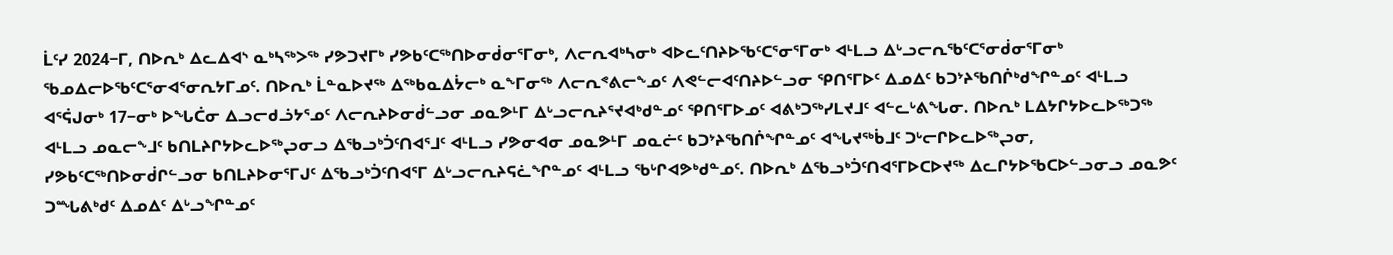ᒫᑦᓯ 2024−ᒥ, ᑎᐅᕆᒃ ᐃᓚᐃᐊᔅ ᓇᒃᓴᖅᐳᖅ ᓯᕗᑐᔪᒥᒃ ᓯᕗᑲᑦᑕᖅᑎᐅᓂᑰᓂᕐᒥᓂᒃ, ᐱᓕᕆᐊᒃᓴᓂᒃ ᐊᐅᓚᑦᑎᔨᐅᖃᑦᑕᕐᓂᕐᒥᓂᒃ ᐊᒻᒪᓗ ᐃᒡᓗᓕᕆᖃᑦᑕᕐᓂᑰᓂᕐᒥᓂᒃ ᖃᓄᐃᓕᐅᖃᑦᑕᕐᓂᐊᕐᓂᕆᔭᒥᓄᑦ. ᑎᐅᕆᒃ ᒫᓐᓇᐅᔪᖅ ᐃᖅᑲᓇᐃᔮᓕᒃ ᓇᖕᒥᓂᖅ ᐱᓕᕆᕝᕕᓕᖕᓄᑦ ᐱᕙᓪᓕᐊᑦᑎᔨᐅᓪᓗᓂ ᕿᑎᕐᒥᐅᑦ ᐃᓄᐃᑦ ᑲᑐᔾᔨᖃᑎᒌᒃᑯᖏᓐᓄᑦ ᐊᒻᒪᓗ ᐊᕐᕌᒍᓂᒃ 17−ᓂᒃ ᐅᖓᑖᓂ ᐃᓗᓕᑯᓘᔭᕐᓄᑦ ᐱᓕᕆᔨᐅᓂᑰᓪᓗᓂ ᓄᓇᕗᒻᒥ ᐃᒡᓗᓕᕆᔨᕐᔪᐊᒃᑯᓐᓄᑦ ᕿᑎᕐᒥᐅᓄᑦ ᐊᕕᒃᑐᖅᓯᒪᔪᒧᑦ ᐊᓪᓚᒡᕕᖓᓂ. ᑎᐅᕆᒃ ᒪᐃᔭᒋᔭᐅᓚᐅᖅᑐᖅ ᐊᒻᒪᓗ ᓄᓇᓕᖕᒧᑦ ᑲᑎᒪᔨᒋᔭᐅᓚᐅᖅᖢᓂᓗ ᐃᖃᓗᒃᑑᑦᑎᐊᕐᒧᑦ ᐊᒻᒪᓗ ᓯᕗᓂᐊᓂ ᓄᓇᕗᒻᒥ ᓄᓇᓖᑦ ᑲᑐᔾᔨᖃᑎᒌᖏᓐᓄᑦ ᐊᖓᔪᖅᑳᒧᑦ ᑐᒡᓕᒋᐅᓚᐅᖅᖢᓂ, ᓯᕗᑲᑦᑕᖅᑎᐅᓂᑰᒋᓪᓗᓂ ᑲᑎᒪᔨᐅᓂᕐᒥᒍᑦ ᐃᖃᓗᒃᑑᑦᑎᐊᕐᒥ ᐃᒡᓗᓕᕆᔨᕋᓛᖏᓐᓄᑦ ᐊᒻᒪᓗ ᖃᒡᒋᐊᕗᒃᑯᓐᓄᑦ. ᑎᐅᕆᒃ ᐃᖃᓗᒃᑑᑦᑎᐊᕐᒥᐅᑕᐅᔪᖅ ᐃᓚᒋᔭᐅᖃᑕᐅᓪᓗᓂᓗ ᓄᓇᕗᑦ ᑐᙵᕕᒃᑯᑦ ᐃᓄᐃᑦ ᐃᒡᓗᖏᓐᓄᑦ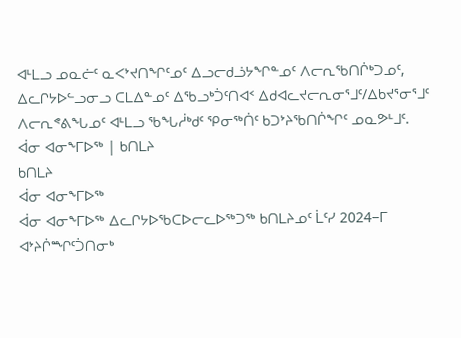ᐊᒻᒪᓗ ᓄᓇᓖᑦ ᓇᐸᔾᔪᑎᖏᑦᓄᑦ ᐃᓗᓕᑯᓘᔭᖏᓐᓄᑦ ᐱᓕᕆᖃᑎᒌᒃᑐᓄᑦ, ᐃᓚᒋᔭᐅᓪᓗᓂᓗ ᑕᒪᐃᓐᓄᑦ ᐃᖃᓗᒃᑑᑦᑎᐊᑉ ᐃᑯᐊᓚᔪᓕᕆᓂᕐᒧᑦ/ᐃᑲᔪᕐᓂᕐᒧᑦ ᐱᓕᕆᕝᕕᖓᓄᑦ ᐊᒻᒪᓗ ᖃᖓᓲᒃᑯᑦ ᕿᓂᖅᑏᑦ ᑲᑐᔾᔨᖃᑎᒌᖏᑦ ᓄᓇᕗᒻᒧᑦ.
ᐋᓂ ᐊᓂᖕᒥᐅᖅ | ᑲᑎᒪᔨ
ᑲᑎᒪᔨ
ᐋᓂ ᐊᓂᖕᒥᐅᖅ
ᐋᓂ ᐊᓂᖕᒥᐅᖅ ᐃᓚᒋᔭᐅᖃᑕᐅᓕᓚᐅᖅᑐᖅ ᑲᑎᒪᔨᓄᑦ ᒫᑦᓯ 2024−ᒥ ᐊᔾᔨᒌᙱᑦᑑᑎᓂᒃ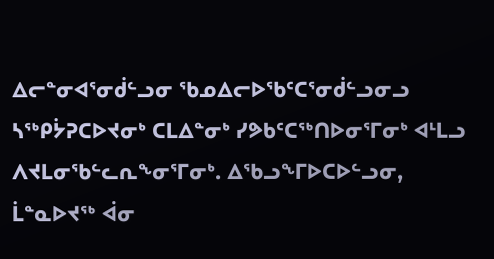ᐃᓕᓐᓂᐊᕐᓂᑰᓪᓗᓂ ᖃᓄᐃᓕᐅᖃᑦᑕᕐᓂᑰᓪᓗᓂᓗ ᓴᖅᑭᔮᕈᑕᐅᔪᓂᒃ ᑕᒪᐃᓐᓂᒃ ᓯᕗᑲᑦᑕᖅᑎᐅᓂᕐᒥᓂᒃ ᐊᒻᒪᓗ ᐱᔪᒪᓂᖃᓪᓚᕆᖕᓂᕐᒥᓂᒃ. ᐃᖃᓗᖕᒥᐅᑕᐅᓪᓗᓂ, ᒫᓐᓇᐅᔪᖅ ᐋᓂ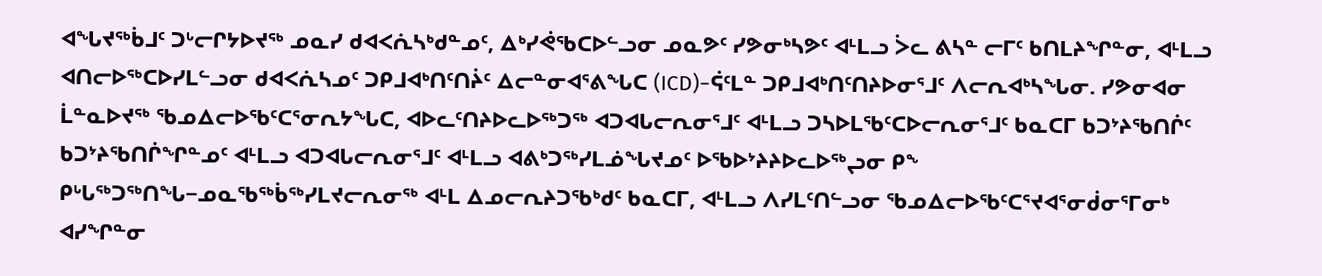ᐊᖓᔪᖅᑳᒧᑦ ᑐᒡᓕᒋᔭᐅᔪᖅ ᓄᓇᓯ ᑯᐊᐸᕇᓴᒃᑯᓐᓄᑦ, ᐃᒃᓯᕚᖃᑕᐅᓪᓗᓂ ᓄᓇᕗᑦ ᓯᕗᓂᒃᓴᕗᑦ ᐊᒻᒪᓗ ᐴᓚ ᕕᓴᓐ ᓕᒥᑦ ᑲᑎᒪᔨᖏᓐᓂ, ᐊᒻᒪᓗ ᐊᑎᓕᐅᖅᑕᐅᓯᒪᓪᓗᓂ ᑯᐊᐸᕇᓴᓄᑦ ᑐᑭᒧᐊᒃᑎᑦᑎᔩᑦ ᐃᓕᓐᓂᐊᕐᕕᖓᑕ (ICD)−ᕌᑦᒪᓐ ᑐᑭᒧᐊᒃᑎᑦᑎᔨᐅᓂᕐᒧᑦ ᐱᓕᕆᐊᒃᓴᖓᓂ. ᓯᕗᓂᐊᓂ ᒫᓐᓇᐅᔪᖅ ᖃᓄᐃᓕᐅᖃᑦᑕᕐᓂᕆᔭᖓᑕ, ᐊᐅᓚᑦᑎᔨᐅᓚᐅᖅᑐᖅ ᐊᑐᐊᒐᓕᕆᓂᕐᒧᑦ ᐊᒻᒪᓗ ᑐᓴᐅᒪᖃᑦᑕᐅᓕᕆᓂᕐᒧᑦ ᑲᓇᑕᒥ ᑲᑐᔾᔨᖃᑎᒌᑦ ᑲᑐᔾᔨᖃᑎᒌᖏᓐᓄᑦ ᐊᒻᒪᓗ ᐊᑐᐊᒐᓕᕆᓂᕐᒧᑦ ᐊᒻᒪᓗ ᐊᕕᒃᑐᖅᓯᒪᓅᖓᔪᓄᑦ ᐅᖃᐅᔾᔨᔨᐅᓚᐅᖅᖢᓂ ᑭᖕ ᑭᒡᒐᖅᑐᖅᑎᖓ−ᓄᓇᖃᖅᑳᖅᓯᒪᔪᓕᕆᓂᖅ ᐊᒻᒪ ᐃᓄᓕᕆᔨᑐᖃᒃᑯᑦ ᑲᓇᑕᒥ, ᐊᒻᒪᓗ ᐱᓯᒪᑦᑎᓪᓗᓂ ᖃᓄᐃᓕᐅᖃᑦᑕᕐᔪᐊᕐᓂᑰᓂᕐᒥᓂᒃ ᐊᓯᖏᓐᓂ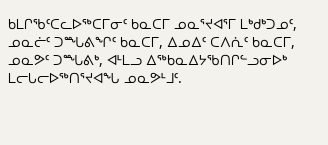ᑲᒪᒋᖃᑦᑕᓚᐅᖅᑕᒥᓂᑦ ᑲᓇᑕᒥ ᓄᓇᕐᔪᐊᕐᒥ ᒪᒃᑯᒃᑐᓄᑦ, ᓄᓇᓖᑦ ᑐᙵᕕᖏᑦ ᑲᓇᑕᒥ, ᐃᓄᐃᑦ ᑕᐱᕇᑦ ᑲᓇᑕᒥ, ᓄᓇᕗᑦ ᑐᙵᕕᒃ, ᐊᒻᒪᓗ ᐃᖅᑲᓇᐃᔭᖃᑎᒋᓪᓗᓂᐅᒃ ᒪᓕᒐᓕᐅᖅᑎᕐᔪᐊᖓ ᓄᓇᕗᒻᒧᑦ.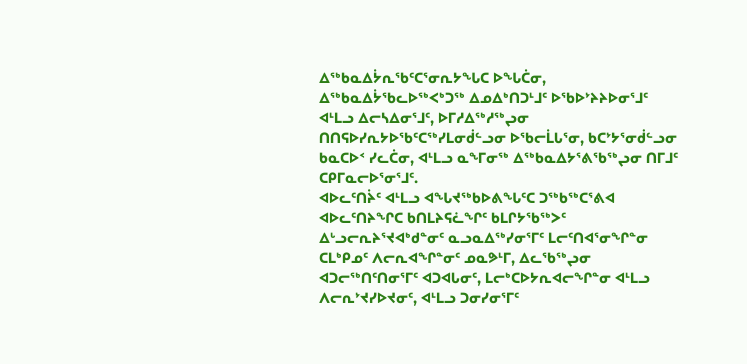ᐃᖅᑲᓇᐃᔮᕆᖃᑦᑕᕐᓂᕆᔭᖓᑕ ᐅᖓᑖᓂ, ᐃᖅᑲᓇᐃᔮᖃᓚᐅᖅᐸᒃᑐᖅ ᐃᓄᐃᒃᑎᑐᒻᒧᑦ ᐅᖃᐅᔾᔨᔨᐅᓂᕐᒧᑦ ᐊᒻᒪᓗ ᐃᓕᓴᐃᓂᕐᒧᑦ, ᐅᒥᓱᐃᖅᓱᖅᖢᓂ ᑎᑎᕋᐅᓯᕆᔭᐅᖃᑦᑕᖅᓯᒪᓂᑰᓪᓗᓂ ᐅᖃᓕᒫᒐᕐᓂ, ᑲᑕᔾᔭᕐᓂᑰᓪᓗᓂ ᑲᓇᑕᐅᑉ ᓯᓚᑖᓂ, ᐊᒻᒪᓗ ᓇᖕᒥᓂᖅ ᐃᖅᑲᓇᐃᔭᕐᕕᖃᖅᖢᓂ ᑎᒥᒧᑦ ᑕᑭᒥᓇᓕᐅᕐᓂᕐᒧᑦ.
ᐊᐅᓚᑦᑎᔩᑦ ᐊᒻᒪᓗ ᐊᖓᔪᖅᑲᐅᕕᖓᑦᑕ ᑐᖅᑲᖅᑕᕐᕕᐊ
ᐊᐅᓚᑦᑎᔨᖏᑕ ᑲᑎᒪᔨᕋᓛᖏᑦ ᑲᒪᒋᔭᖃᖅᐳᑦ ᐃᒡᓗᓕᕆᔨᕐᔪᐊᒃᑯᓐᓂᑦ ᓇᓗᓇᐃᖅᓯᓂᕐᒥᑦ ᒪᓕᑦᑎᐊᕐᓂᖏᓐᓂ ᑕᒪᒃᑭᓄᑦ ᐱᓕᕆᐊᖏᓐᓂᑦ ᓄᓇᕗᒻᒥ, ᐃᓚᖃᖅᖢᓂ ᐊᑐᓕᖅᑎᑦᑎᓂᕐᒥᑦ ᐊᑐᐊᒐᓂᑦ, ᒪᓕᒃᑕᐅᔭᕆᐊᓕᖏᓐᓂ ᐊᒻᒪᓗ ᐱᓕᕆᔾᔪᓯᐅᔪᓂᑦ, ᐊᒻᒪᓗ ᑐᓂᓯᓂᕐᒥᑦ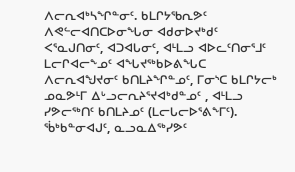ᐱᓕᕆᐊᒃᓴᖏᓐᓂᑦ. ᑲᒪᒋᔭᖃᕆᕗᑦ ᐱᕙᓪᓕᐊᑎᑕᐅᓂᖓᓂ ᐊᑯᓂᐅᔪᒃᑯᑦ ᐸᕐᓇᒍᑎᓂᑦ, ᐊᑐᐊᒐᓂᑦ, ᐊᒻᒪᓗ ᐊᐅᓚᑦᑎᓂᕐᒧᑦ ᒪᓕᒋᐊᓕᖕᓄᑦ ᐊᖓᔪᖅᑲᐅᕕᖓᑕ ᐱᓕᕆᐊᖑᔪᓂᑦ ᑲᑎᒪᔨᖏᓐᓄᑦ, ᒥᓂᔅᑕ ᑲᒪᒋᔭᓕᒃ ᓄᓇᕗᒻᒥ ᐃᒡᓗᓕᕆᔨᕐᔪᐊᒃᑯᓐᓄᑦ , ᐊᒻᒪᓗ ᓯᕗᓕᖅᑎᑦ ᑲᑎᒪᔨᓄᑦ (ᒪᓕᒐᓕᐅᕐᕕᖕᒥᑦ). ᖄᒃᑲᓐᓂᐊᒍᑦ, ᓇᓗᓇᐃᖅᓯᕗᑦ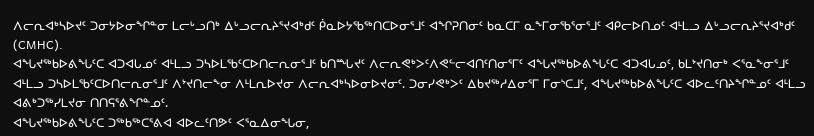ᐱᓕᕆᐊᒃᓴᐅᔪᑦ ᑐᓂᔭᐅᓂᖏᓐᓂ ᒪᓕᒡᓗᑎᒃ ᐃᒡᓗᓕᕆᔨᕐᔪᐊᒃᑯᑦ ᑮᓇᐅᔭᖃᖅᑎᑕᐅᓂᕐᒧᑦ ᐊᖏᕈᑎᓂᑦ ᑲᓇᑕᒥ ᓇᖕᒥᓂᖃᕐᓂᕐᒧᑦ ᐊᑭᓕᐅᑎᓄᑦ ᐊᒻᒪᓗ ᐃᒡᓗᓕᕆᔨᕐᔪᐊᒃᑯᑦ (CMHC).
ᐊᖓᔪᖅᑲᐅᕕᖓᑦᑕ ᐊᑐᐊᒐᓄᑦ ᐊᒻᒪᓗ ᑐᓴᐅᒪᖃᑦᑕᐅᑎᓕᕆᓂᕐᒧᑦ ᑲᑎᙵᔪᑦ ᐱᓕᕆᕙᒃᐳᑦᐱᕙᓪᓕᐊᑎᑦᑎᓂᕐᒥᑦ ᐊᖓᔪᖅᑲᐅᕕᖓᑦᑕ ᐊᑐᐊᒐᓄᑦ, ᑲᒪᔾᔪᑎᓂᒃ ᐸᕐᓇᖕᓂᕐᒧᑦ ᐊᒻᒪᓗ ᑐᓴᐅᒪᖃᑦᑕᐅᑎᓕᕆᓂᕐᒧᑦ ᐱᔾᔪᑎᓕᖕᓂ ᐱᒻᒪᕆᐅᔪᓂ ᐱᓕᕆᐊᒃᓴᐅᓂᐅᔪᓂᑦ. ᑐᓂᓯᕙᒃᐳᑦ ᐃᑲᔪᖅᓱᐃᓂᕐᒥ ᒥᓂᔅᑕᒧᑦ, ᐊᖓᔪᖅᑲᐅᕕᖓᑦᑕ ᐊᐅᓚᑦᑎᔨᖏᓐᓄᑦ ᐊᒻᒪᓗ ᐊᕕᒃᑐᖅᓯᒪᔪᓂ ᑎᑎᕋᕐᕕᖏᓐᓄᑦ.
ᐊᖓᔪᖅᑲᐅᕕᖓᑦᑕ ᑐᖅᑲᖅᑕᕐᕕᐊ ᐊᐅᓚᑦᑎᕗᑦ ᐸᕐᓇᐃᓂᖓᓂ,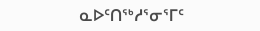ᓇᐅᑦᑎᖅᓱᕐᓂᕐᒥᑦ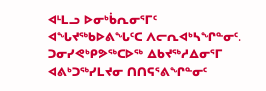ᐊᒻᒪᓗ ᐅᓂᒃᑳᕆᓂᕐᒥᑦ ᐊᖓᔪᖅᑲᐅᕕᖓᑦᑕ ᐱᓕᕆᐊᒃᓴᖏᓐᓂᑦ. ᑐᓂᓯᕙᒃᑭᕗᖅᑕᐅᖅ ᐃᑲᔪᖅᓱᐃᓂᕐᒥ ᐊᕕᒃᑐᖅᓯᒪᔪᓂ ᑎᑎᕋᕐᕕᖏᓐᓂᑦ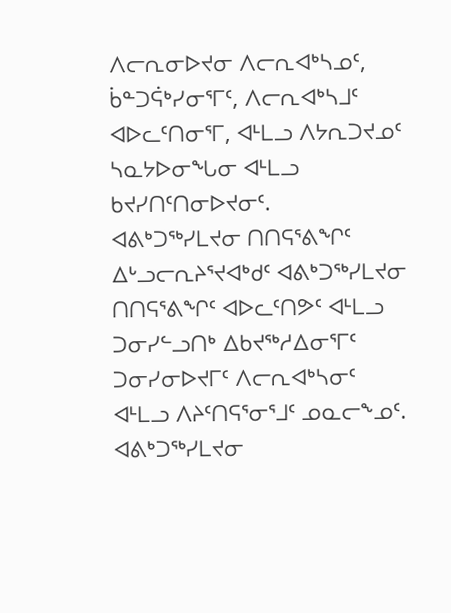ᐱᓕᕆᓂᐅᔪᓂ ᐱᓕᕆᐊᒃᓴᓄᑦ, ᑳᓐᑐᕌᒃᓯᓂᕐᒥᑦ, ᐱᓕᕆᐊᒃᓴᒧᑦ ᐊᐅᓚᑦᑎᓂᕐᒥ, ᐊᒻᒪᓗ ᐱᔭᕆᑐᔪᓄᑦ ᓴᓇᔭᐅᓂᖓᓂ ᐊᒻᒪᓗ ᑲᔪᓯᑎᑦᑎᓂᐅᔪᓂᑦ.
ᐊᕕᒃᑐᖅᓯᒪᔪᓂ ᑎᑎᕋᕐᕕᖏᑦ
ᐃᒡᓗᓕᕆᔨᕐᔪᐊᒃᑯᑦ ᐊᕕᒃᑐᖅᓯᒪᔪᓂ ᑎᑎᕋᕐᕕᖏᑦ ᐊᐅᓚᑦᑎᕗᑦ ᐊᒻᒪᓗ ᑐᓂᓯᓪᓗᑎᒃ ᐃᑲᔪᖅᓱᐃᓂᕐᒥᑦ ᑐᓂᓯᓂᐅᔪᒥᑦ ᐱᓕᕆᐊᒃᓴᓂᑦ ᐊᒻᒪᓗ ᐱᔨᑦᑎᕋᕐᓂᕐᒧᑦ ᓄᓇᓕᖕᓄᑦ. ᐊᕕᒃᑐᖅᓯᒪᔪᓂ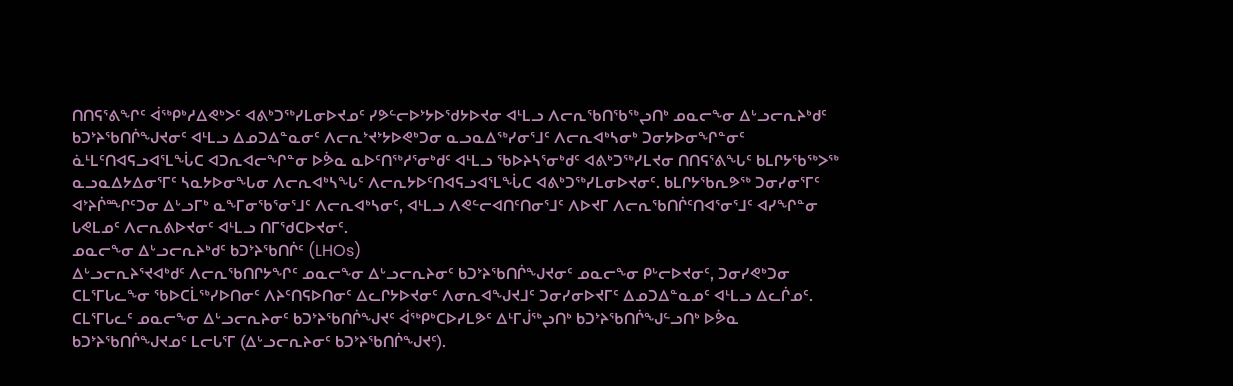ᑎᑎᕋᕐᕕᖏᑦ ᐋᖅᑭᒃᓱᐃᕙᒃᐳᑦ ᐊᕕᒃᑐᖅᓯᒪᓂᐅᔪᓄᑦ ᓯᕗᓪᓕᐅᔾᔭᐅᖁᔭᐅᔪᓂ ᐊᒻᒪᓗ ᐱᓕᕆᖃᑎᖃᖅᖢᑎᒃ ᓄᓇᓕᖕᓂ ᐃᒡᓗᓕᕆᔨᒃᑯᑦ ᑲᑐᔾᔨᖃᑎᒌᖑᔪᓂᑦ ᐊᒻᒪᓗ ᐃᓄᑐᐃᓐᓇᓂᑦ ᐱᓕᕆᔾᔪᔾᔭᐅᕙᒃᑐᓂ ᓇᓗᓇᐃᖅᓯᓂᕐᒧᑦ ᐱᓕᕆᐊᒃᓴᓂᒃ ᑐᓂᔭᐅᓂᖏᓐᓂᑦ ᓈᒻᒪᑦᑎᐊᕋᓗᐊᕐᒪᖔᑕ ᐊᑐᕆᐊᓕᖏᓐᓂ ᐅᕘᓇ ᓇᐅᑦᑎᖅᓱᕐᓂᒃᑯᑦ ᐊᒻᒪᓗ ᖃᐅᔨᓴᕐᓂᒃᑯᑦ ᐊᕕᒃᑐᖅᓯᒪᔪᓂ ᑎᑎᕋᕐᕕᖓᑦ ᑲᒪᒋᔭᖃᖅᐳᖅ ᓇᓗᓇᐃᔭᐃᓂᕐᒥᑦ ᓴᓇᔭᐅᓂᖓᓂ ᐱᓕᕆᐊᒃᓴᖓᑦ ᐱᓕᕆᔭᐅᑦᑎᐊᕋᓗᐊᕐᒪᖔᑕ ᐊᕕᒃᑐᖅᓯᒪᓂᐅᔪᓂᑦ. ᑲᒪᒋᔭᖃᕆᕗᖅ ᑐᓂᓯᓂᕐᒥᑦ ᐊᔾᔨᒌᙱᑦᑐᓂ ᐃᒡᓗᒥᒃ ᓇᖕᒥᓂᖃᕐᓂᕐᒧᑦ ᐱᓕᕆᐊᒃᓴᓂᑦ, ᐊᒻᒪᓗ ᐱᕙᓪᓕᐊᑎᑦᑎᓂᕐᒧᑦ ᐱᐅᔪᒥ ᐱᓕᕆᖃᑎᒌᑦᑎᐊᕐᓂᕐᒧᑦ ᐊᓯᖏᓐᓂ ᒐᕙᒪᓄᑦ ᐱᓕᕆᕕᐅᔪᓂᑦ ᐊᒻᒪᓗ ᑎᒥᖁᑕᐅᔪᓂᑦ.
ᓄᓇᓕᖕᓂ ᐃᒡᓗᓕᕆᔨᒃᑯᑦ ᑲᑐᔾᔨᖃᑎᒌᑦ (LHOs)
ᐃᒡᓗᓕᕆᔨᕐᔪᐊᒃᑯᑦ ᐱᓕᕆᖃᑎᒋᔭᖏᑦ ᓄᓇᓕᖕᓂ ᐃᒡᓗᓕᕆᔨᓂᑦ ᑲᑐᔾᔨᖃᑎᒌᖑᔪᓂᑦ ᓄᓇᓕᖕᓂ ᑭᒡᓕᐅᔪᓂᑦ, ᑐᓂᓯᕙᒃᑐᓂ ᑕᒪᕐᒥᒐᓚᖕᓂ ᖃᐅᑕᒫᖅᓯᐅᑎᓂᑦ ᐱᔨᑦᑎᕋᐅᑎᓂᑦ ᐃᓚᒋᔭᐅᔪᓂᑦ ᐱᓂᕆᐊᖑᔪᒧᑦ ᑐᓂᓯᓂᐅᔪᒥᑦ ᐃᓄᑐᐃᓐᓇᓄᑦ ᐊᒻᒪᓗ ᐃᓚᒌᓄᑦ. ᑕᒪᕐᒥᒐᓚᑦ ᓄᓇᓕᖕᓂ ᐃᒡᓗᓕᕆᔨᓂᑦ ᑲᑐᔾᔨᖃᑎᒌᖑᔪᑦ ᐋᖅᑭᒃᑕᐅᓯᒪᕗᑦ ᐃᒻᒥᒎᖅᖢᑎᒃ ᑲᑐᔾᔨᖃᑎᒌᖑᓪᓗᑎᒃ ᐅᕘᓇ ᑲᑐᔾᔨᖃᑎᒌᖑᔪᓄᑦ ᒪᓕᒐᕐᒥ (ᐃᒡᓗᓕᕆᔨᓂᑦ ᑲᑐᔾᔨᖃᑎᒌᖑᔪᑦ).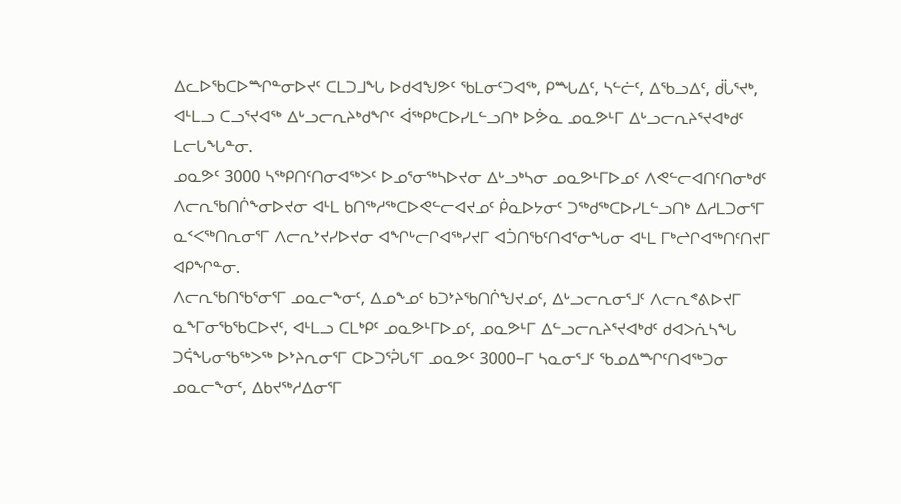ᐃᓚᐅᖃᑕᐅᙱᓐᓂᐅᔪᑦ ᑕᒪᑐᒧᖓ ᐅᑯᐊᖑᕗᑦ ᖃᒪᓂᑦᑐᐊᖅ, ᑭᙵᐃᑦ, ᓴᓪᓖᑦ, ᐃᖃᓗᐃᑦ, ᑰᒑᕐᔪᒃ, ᐊᒻᒪᓗ ᑕᓗᕐᔪᐊᖅ ᐃᒡᓗᓕᕆᔨᒃᑯᖏᑦ ᐋᖅᑭᒃᑕᐅᓯᒪᓪᓗᑎᒃ ᐅᕘᓇ ᓄᓇᕗᒻᒥ ᐃᒡᓗᓕᕆᔨᕐᔪᐊᒃᑯᑦ ᒪᓕᒐᖓᓐᓂ.
ᓄᓇᕗᑦ 3000 ᓴᖅᑭᑎᑦᑎᓂᐊᖅᐳᑦ ᐅᓄᕐᓂᖅᓴᐅᔪᓂ ᐃᒡᓗᒃᓴᓂ ᓄᓇᕗᒻᒥᐅᓄᑦ ᐱᕙᓪᓕᐊᑎᑦᑎᓂᒃᑯᑦ ᐱᓕᕆᖃᑎᒌᖕᓂᐅᔪᓂ ᐊᒻᒪ ᑲᑎᖅᓱᖅᑕᐅᕙᓪᓕᐊᔪᓄᑦ ᑮᓇᐅᔭᓂᑦ ᑐᖅᑯᖅᑕᐅᓯᒪᓪᓗᑎᒃ ᐃᓱᒪᑐᓂᕐᒥ ᓇᑉᐸᖅᑎᕆᓂᕐᒥ ᐱᓕᕆᔾᔪᓯᐅᔪᓂ ᐊᖏᒡᓕᒋᐊᖅᓯᔪᒥ ᐊᑑᑎᖃᑦᑎᐊᕐᓂᖓᓂ ᐊᒻᒪ ᒥᒃᖠᒋᐊᖅᑎᑦᑎᔪᒥ ᐊᑭᖏᓐᓂ.
ᐱᓕᕆᖃᑎᖃᕐᓂᕐᒥ ᓄᓇᓕᖕᓂᑦ, ᐃᓄᖕᓄᑦ ᑲᑐᔾᔨᖃᑎᒌᖑᔪᓄᑦ, ᐃᒡᓗᓕᕆᓂᕐᒧᑦ ᐱᓕᕆᕝᕕᐅᔪᒥ ᓇᖕᒥᓂᖃᖃᑕᐅᔪᑦ, ᐊᒻᒪᓗ ᑕᒪᒃᑭᑦ ᓄᓇᕗᒻᒥᐅᓄᑦ, ᓄᓇᕗᒻᒥ ᐃᓪᓗᓕᕆᔨᕐᔪᐊᒃᑯᑦ ᑯᐊᐳᕇᓴᖓ ᑐᕌᖓᓂᖃᖅᐳᖅ ᐅᔾᔨᕆᓂᕐᒥ ᑕᐅᑐᕐᕉᒐᕐᒥ ᓄᓇᕗᑦ 3000−ᒥ ᓴᓇᓂᕐᒧᑦ ᖃᓄᐃᙱᑦᑎᐊᖅᑐᓂ ᓄᓇᓕᖕᓂᑦ, ᐃᑲᔪᖅᓱᐃᓂᕐᒥ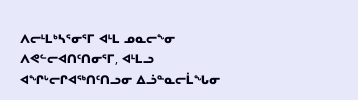ᐱᓕᒻᒪᒃᓴᕐᓂᕐᒥ ᐊᒻᒪ ᓄᓇᓕᖕᓂ ᐱᕙᓪᓕᐊᑎᑦᑎᓂᕐᒥ, ᐊᒻᒪᓗ ᐊᖏᒡᓕᒋᐊᖅᑎᑦᑎᓗᓂ ᐃᓘᓐᓇᓕᒫᖓᓂ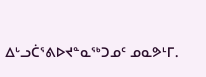ᐃᒡᓗᑖᕐᕕᐅᔪᓐᓇᖅᑐᓄᑦ ᓄᓇᕗᒻᒥ.